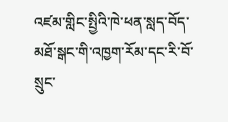འཛམ་གླིང་སྤྱིའི་ཁེ་ཕན་སླད་བོད་མཐོ་སྒང་གི་འཁྱག་རོམ་དང་རི་བོ་སྲུང་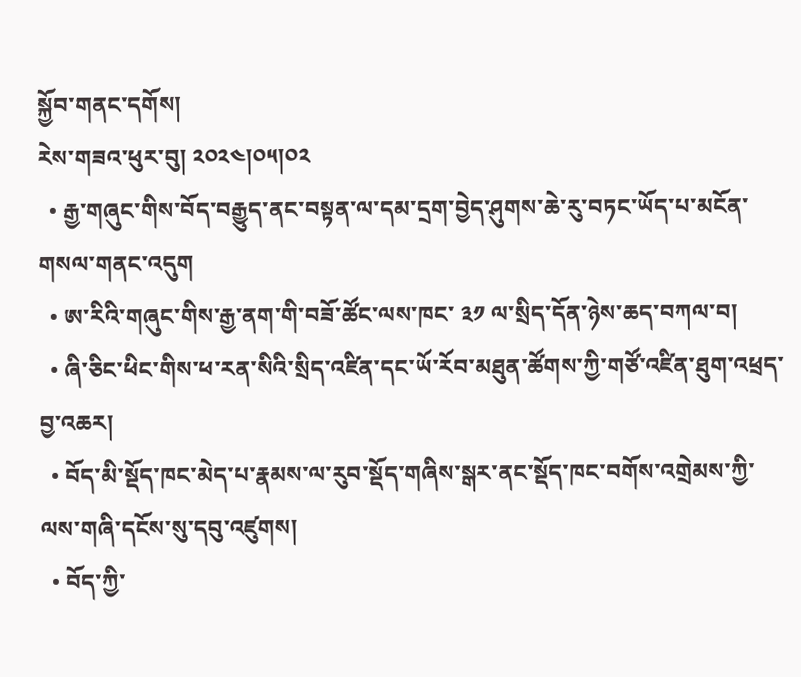སྐྱོབ་གནང་དགོས།
རེས་གཟའ་ཕུར་བུ། ༢༠༢༤།༠༥།༠༢
  • རྒྱ་གཞུང་གིས་བོད་བརྒྱུད་ནང་བསྟན་ལ་དམ་དྲག་བྱེད་ཤུགས་ཆེ་རུ་བཏང་ཡོད་པ་མངོན་གསལ་གནང་འདུག
  • ཨ་རིའི་གཞུང་གིས་རྒྱ་ནག་གི་བཟོ་ཚོང་ལས་ཁང་ ༣༡ ལ་སྲིད་དོན་ཉེས་ཆད་བཀལ་བ།
  • ཞི་ཅིང་ཕིང་གིས་ཕ་རན་སིའི་སྲིད་འཛིན་དང་ཡོ་རོབ་མཐུན་ཚོགས་ཀྱི་གཙོ་འཛིན་ཐུག་འཕྲད་བྱ་འཆར།
  • བོད་མི་སྡོད་ཁང་མེད་པ་རྣམས་ལ་རུབ་སྡོད་གཞིས་སྒར་ནང་སྡོད་ཁང་བགོས་འགྲེམས་ཀྱི་ལས་གཞི་དངོས་སུ་དབུ་འཛུགས།
  • བོད་ཀྱི་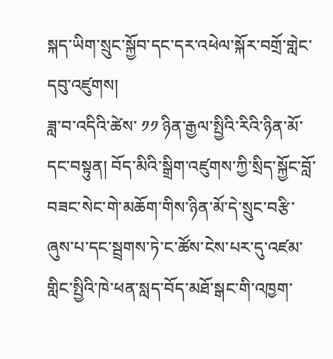སྐད་ཡིག་སྲུང་སྐྱོབ་དང་དར་འཕེལ་སྐོར་བགྲོ་གླེང་དབུ་འཛུགས།
ཟླ་བ་འདིའི་ཚེས་ ༡༡ ཉིན་རྒྱལ་སྤྱིའི་རིའི་ཉིན་མོ་དང་བསྟུན། བོད་མིའི་སྒྲིག་འཛུགས་ཀྱི་སྲིད་སྐྱོང་བློ་བཟང་སེང་གེ་མཆོག་གིས་ཉིན་མོ་དེ་སྲུང་བརྩི་ཞུས་པ་དང་སྦྲགས་ཏེ་ང་ཚོས་ངེས་པར་དུ་འཛམ་གླིང་སྤྱིའི་ཁེ་ཕན་སླད་བོད་མཐོ་སྒང་གི་འཁྱག་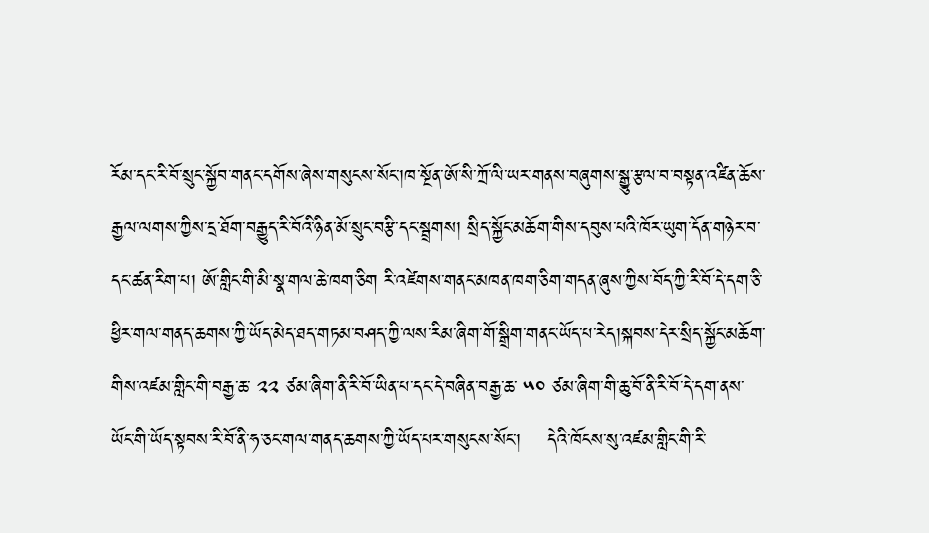རོམ་དང་རི་བོ་སྲུང་སྐྱོབ་གནང་དགོས་ཞེས་གསུངས་སོང་།ཁ་སྔོན་ཨོ་སི་ཀྲོ་ལི་ཡར་གནས་བཞུགས་སྒྱུ་རྩལ་བ་བསྟན་འཛིན་ཆོས་རྒྱལ་ལགས་ཀྱིས་དྲ་ཐོག་བརྒྱུད་རི་བོའི་ཉིན་མོ་སྲུང་བརྩི་དང་སྦྲགས། སྲིད་སྐྱོང་མཆོག་གིས་དབུས་པའི་ཁོར་ཡུག་དོན་གཉེར་བ་དང་ཚན་རིག་པ། ཨོ་གླིང་གི་མི་སྣ་གལ་ཆེ་ཁག་ཅིག རི་འཛེགས་གནང་མཁན་ཁག་ཅིག་གདན་ཞུས་ཀྱིས་བོད་ཀྱི་རི་བོ་དེ་དག་ཅི་ཕྱིར་གལ་གནད་ཆགས་ཀྱི་ཡོད་མེད་ཐད་གཏམ་བཤད་ཀྱི་ལས་རིམ་ཞིག་གོ་སྒྲིག་གནང་ཡོད་པ་རེད།སྐབས་དེར་སྲིད་སྐྱོང་མཆོག་གིས་འཛམ་གླིང་གི་བརྒྱ་ཆ་ ༢༢ ཙམ་ཞིག་ནི་རི་བོ་ཡིན་པ་དང་དེ་བཞིན་བརྒྱ་ཆ་ ༥༠ ཙམ་ཞིག་གི་ཆུ་བོ་ནི་རི་བོ་དེ་དག་ནས་ཡོང་གི་ཡོད་སྟབས་རི་བོ་ནི་ཧ་ཅང་གལ་གནད་ཆགས་ཀྱི་ཡོད་པར་གསུངས་སོང་།    དེའི་ཁོངས་སུ་འཛམ་གླིང་གི་རི་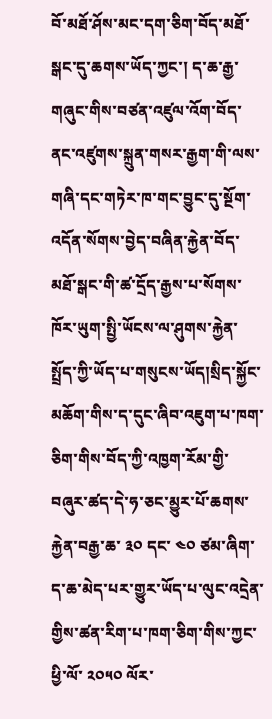བོ་མཐོ་ཤོས་མང་དག་ཅིག་བོད་མཐོ་སྒང་དུ་ཆགས་ཡོད་ཀྱང་། ད་ཆ་རྒྱ་གཞུང་གིས་བཙན་འཛུལ་འོག་བོད་ནང་འཛུགས་སྐྲུན་གསར་རྒྱག་གི་ལས་གཞི་དང་གཏེར་ཁ་གང་བྱུང་དུ་སྔོག་འདོན་སོགས་བྱེད་བཞིན་རྐྱེན་བོད་མཐོ་སྒང་གི་ཚ་དྲོད་རྒྱས་པ་སོགས་ཁོར་ཡུག་སྤྱི་ཡོངས་ལ་ཤུགས་རྐྱེན་སྤྲོད་ཀྱི་ཡོད་པ་གསུངས་ཡོད།སྲིད་སྐྱོང་མཆོག་གིས་ད་དུང་ཞིབ་འཇུག་པ་ཁག་ཅིག་གིས་བོད་ཀྱི་འཁྱག་རོམ་གྱི་བཞུར་ཚད་དེ་ཧ་ཅང་མྱུར་པོ་ཆགས་རྐྱེན་བརྒྱ་ཆ་ ༣༠ དང་ ༤༠ ཙམ་ཞིག་ད་ཆ་མེད་པར་གྱུར་ཡོད་པ་ལུང་འདྲེན་གྱིས་ཚན་རིག་པ་ཁག་ཅིག་གིས་ཀྱང་ཕྱི་ལོ་ ༢༠༥༠ ལོར་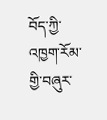བོད་ཀྱི་འཁྱག་རོམ་གྱི་བཞུར་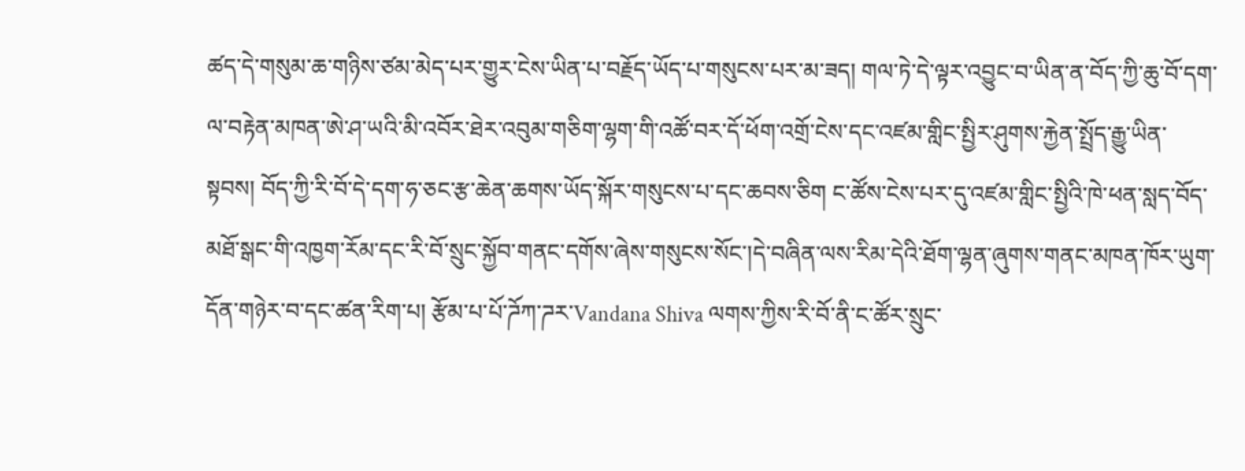ཚད་དེ་གསུམ་ཆ་གཉིས་ཙམ་མེད་པར་གྱུར་ངེས་ཡིན་པ་བརྗོད་ཡོད་པ་གསུངས་པར་མ་ཟད། གལ་ཏེ་དེ་ལྟར་འབྱུང་བ་ཡིན་ན་བོད་ཀྱི་ཆུ་བོ་དག་ལ་བརྟེན་མཁན་ཨེ་ཤ་ཡའི་མི་འབོར་ཐེར་འབུམ་གཅིག་ལྷག་གི་འཚོ་བར་དོ་ཕོག་འགྲོ་ངེས་དང་འཛམ་གླིང་སྤྱིར་ཤུགས་རྐྱེན་སྤྲོད་རྒྱུ་ཡིན་སྟབས། བོད་ཀྱི་རི་བོ་དེ་དག་ཧ་ཅང་རྩ་ཆེན་ཆགས་ཡོད་སྐོར་གསུངས་པ་དང་ཆབས་ཅིག ང་ཚོས་ངེས་པར་དུ་འཛམ་གླིང་སྤྱིའི་ཁེ་ཕན་སླད་བོད་མཐོ་སྒང་གི་འཁྱག་རོམ་དང་རི་བོ་སྲུང་སྐྱོབ་གནང་དགོས་ཞེས་གསུངས་སོང་།དེ་བཞིན་ལས་རིམ་དེའི་ཐོག་ལྷན་ཞུགས་གནང་མཁན་ཁོར་ཡུག་དོན་གཉེར་བ་དང་ཚན་རིག་པ། རྩོམ་པ་པོ་ཌོཀ་ཌར་Vandana Shiva ལགས་ཀྱིས་རི་བོ་ནི་ང་ཚོར་སྲུང་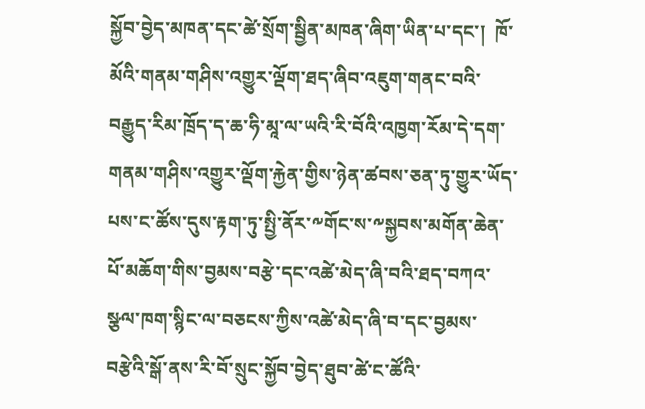སྐྱོབ་བྱེད་མཁན་དང་ཚེ་སྲོག་སྦྱིན་མཁན་ཞིག་ཡིན་པ་དང་།  ཁོ་མོའི་གནམ་གཤིས་འགྱུར་ལྡོག་ཐད་ཞིབ་འཇུག་གནང་བའི་བརྒྱུད་རིམ་ཁྲོད་ད་ཆ་ཧི་མཱ་ལ་ཡའི་རི་བོའི་འཁྱག་རོམ་དེ་དག་གནམ་གཤིས་འགྱུར་ལྡོག་རྐྱེན་གྱིས་ཉེན་ཚབས་ཅན་ཏུ་གྱུར་ཡོད་པས་ང་ཚོས་དུས་རྟག་ཏུ་སྤྱི་ནོར་༸གོང་ས་༸སྐྱབས་མགོན་ཆེན་པོ་མཆོག་གིས་བྱམས་བརྩེ་དང་འཚེ་མེད་ཞི་བའི་ཐད་བཀའ་སྩལ་ཁག་སྙིང་ལ་བཅངས་ཀྱིས་འཚེ་མེད་ཞི་བ་དང་བྱམས་བརྩེའི་སྒོ་ནས་རི་བོ་སྲུང་སྐྱོབ་བྱེད་ཐུབ་ཚེ་ང་ཚོའི་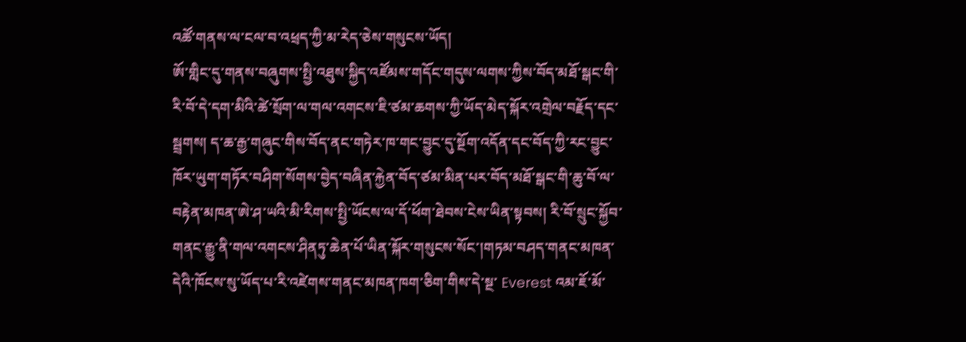འཚོ་གནས་ལ་ངལ་བ་འཕྲད་ཀྱི་མ་རེད་ཅེས་གསུངས་ཡོད།
ཨོ་གླིང་དུ་གནས་བཞུགས་སྤྱི་འཐུས་སྐྱིད་འཛོམས་གདོང་གདུས་ལགས་ཀྱིས་བོད་མཐོ་སྒང་གི་རི་བོ་དེ་དག་མིའི་ཚེ་སྲོག་ལ་གལ་འགངས་ཇི་ཙམ་ཆགས་ཀྱི་ཡོད་མེད་སྐོར་འགྲེལ་བརྗོད་དང་སྦྲགས། ད་ཆ་རྒྱ་གཞུང་གིས་བོད་ནང་གཏེར་ཁ་གང་བྱུང་དུ་སྔོག་འདོན་དང་བོད་ཀྱི་རང་བྱུང་ཁོར་ཡུག་གཏོར་བཤིག་སོགས་བྱེད་བཞིན་རྐྱེན་བོད་ཙམ་མིན་པར་བོད་མཐོ་སྒང་གི་ཆུ་བོ་ལ་བརྟེན་མཁན་ཨེ་ཤ་ཡའི་མི་རིགས་སྤྱི་ཡོངས་ལ་དོ་ཕོག་ཐེབས་ངེས་ཡིན་སྟབས། རི་བོ་སྲུང་སྐྱོབ་གནང་རྒྱུ་ནི་གལ་འགངས་ཤིནཏུ་ཆེན་པོ་ཡིན་སྐོར་གསུངས་སོང་།གཏམ་བཤད་གནང་མཁན་དེའི་ཁོངས་སུ་ཡོད་པ་རི་འཛེགས་གནང་མཁན་ཁག་ཅིག་གིས་དེ་སྔ་ Everest འམ་ཇོ་མོ་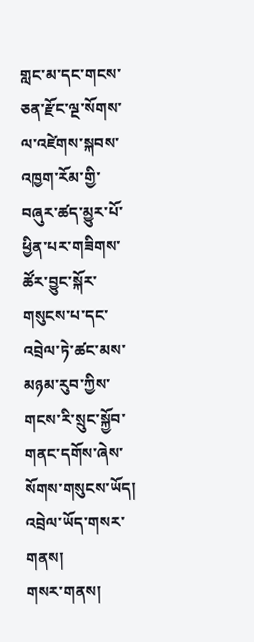གླང་མ་དང་གངས་ཅན་རྫོང་ལྔ་སོགས་ལ་འཛེགས་སྐབས་འཁྱག་རོམ་གྱི་བཞུར་ཚད་མྱུར་པོ་ཕྱིན་པར་གཟིགས་ཚོར་བྱུང་སྐོར་གསུངས་པ་དང་འབྲེལ་ཏེ་ཚང་མས་མཉམ་རུབ་ཀྱིས་གངས་རི་སྲུང་སྐྱོབ་གནང་དགོས་ཞེས་སོགས་གསུངས་ཡོད།
འབྲེལ་ཡོད་གསར་གནས།
གསར་གནས།